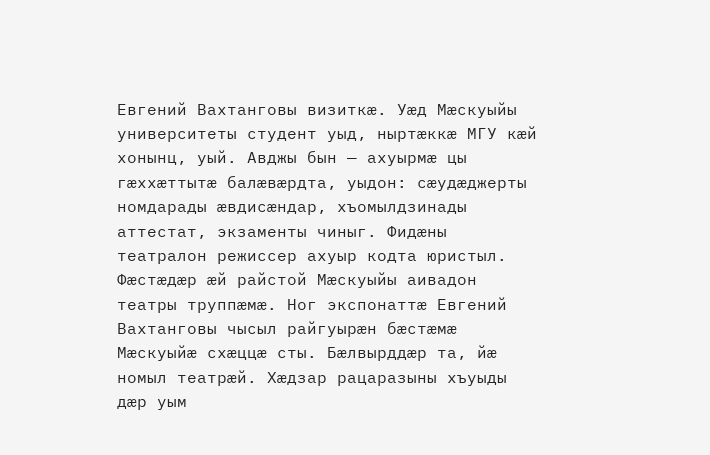Евгений Вахтанговы визиткæ. Уæд Мæскуыйы университеты студент уыд, ныртæккæ МГУ кæй хонынц, уый. Авджы бын — ахуырмæ цы гæххæттытæ балæвæрдта, уыдон: сæудæджерты номдарады æвдисæндар, хъомылдзинады аттестат, экзаменты чиныг. Фидæны театралон режиссер ахуыр кодта юристыл. Фæстæдæр æй райстой Мæскуыйы аивадон театры труппæмæ. Ног экспонаттæ Евгений Вахтанговы чысыл райгуырæн бæстæмæ Мæскуыйæ схæццæ сты. Бæлвырддæр та, йæ номыл театрæй. Хæдзар рацаразыны хъуыды дæр уым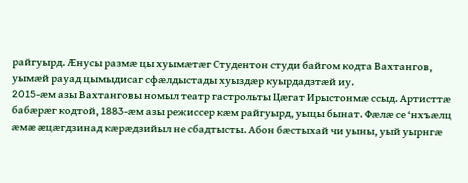райгуырд. Æнусы размæ цы хуымæтæг Студентон студи байгом кодта Вахтангов, уымæй рауад цымыдисаг сфæлдыстады хуыздæр куырдадзтæй иу.
2015-æм азы Вахтанговы номыл театр гастрольты Цæгат Ирыстонмæ ссыд. Артисттæ бабæрæг кодтой, 1883-æм азы режиссер кæм райгуырд, уыцы бынат. Фæлæ се ‘нхъæлц æмæ æцæгдзинад кæрæдзийыл не сбадтысты. Абон бæстыхай чи уыны, уый уырнгæ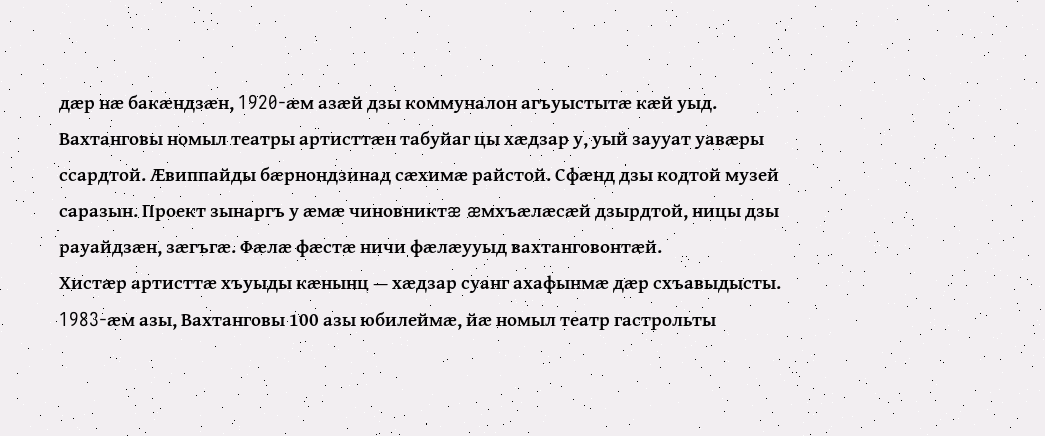дæр нæ бакæндзæн, 1920-æм азæй дзы коммуналон агъуыстытæ кæй уыд. Вахтанговы номыл театры артисттæн табуйаг цы хæдзар у, уый заууат уавæры ссардтой. Æвиппайды бæрнондзинад сæхимæ райстой. Сфæнд дзы кодтой музей саразын. Проект зынаргъ у æмæ чиновниктæ æмхъæлæсæй дзырдтой, ницы дзы рауайдзæн, зæгъгæ. Фæлæ фæстæ ничи фæлæууыд вахтанговонтæй.
Хистæр артисттæ хъуыды кæнынц — хæдзар суанг ахафынмæ дæр схъавыдысты. 1983-æм азы, Вахтанговы 100 азы юбилеймæ, йæ номыл театр гастрольты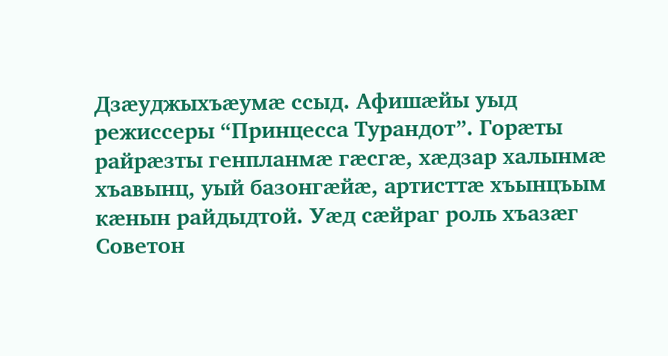Дзæуджыхъæумæ ссыд. Афишæйы уыд режиссеры “Принцесса Турандот”. Горæты райрæзты генпланмæ гæсгæ, хæдзар халынмæ хъавынц, уый базонгæйæ, артисттæ хъынцъым кæнын райдыдтой. Уæд сæйраг роль хъазæг Советон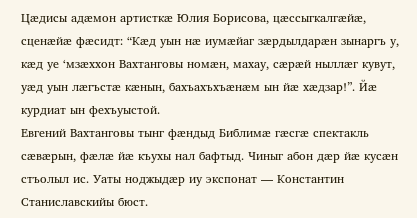Цæдисы адæмон артисткæ Юлия Борисова, цæссыгкалгæйæ, сценæйæ фæсидт: “Кæд уын нæ иумæйаг зæрдылдарæн зынаргъ у, кæд уе ‘мзæххон Вахтанговы номæн, махау, сæрæй ныллæг кувут, уæд уын лæгъстæ кæнын, бахъахъхъæнæм ын йæ хæдзар!”. Йæ курдиат ын фехъуыстой.
Евгений Вахтанговы тынг фæндыд Библимæ гæсгæ спектакль сæвæрын, фæлæ йæ къухы нал бафтыд. Чиныг абон дæр йæ кусæн стъолыл ис. Уаты ноджыдæр иу экспонат — Константин Станиславскийы бюст.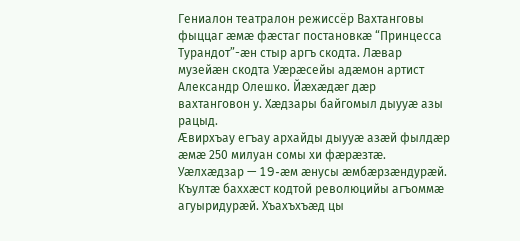Гениалон театралон режиссёр Вахтанговы фыццаг æмæ фæстаг постановкæ “Принцесса Турандот”-æн стыр аргъ скодта. Лæвар музейæн скодта Уæрæсейы адæмон артист Александр Олешко. Йæхæдæг дæр вахтанговон у. Хæдзары байгомыл дыууæ азы рацыд.
Æвирхъау егъау архайды дыууæ азæй фылдæр æмæ 250 милуан сомы хи фæрæзтæ. Уæлхæдзар — 19-æм æнусы æмбæрзæндурæй. Къултæ баххæст кодтой революцийы агъоммæ агуыридурæй. Хъахъхъæд цы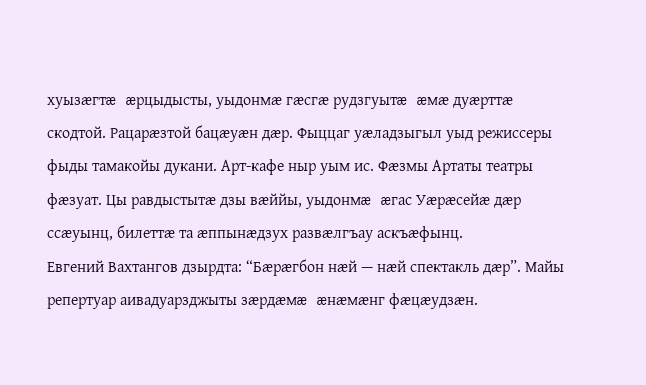хуызæгтæ æрцыдысты, уыдонмæ гæсгæ рудзгуытæ æмæ дуæрттæ скодтой. Рацарæзтой бацæуæн дæр. Фыццаг уæладзыгыл уыд режиссеры фыды тамакойы дукани. Арт-кафе ныр уым ис. Фæзмы Артаты театры фæзуат. Цы равдыстытæ дзы вæййы, уыдонмæ æгас Уæрæсейæ дæр ссæуынц, билеттæ та æппынæдзух развæлгъау аскъæфынц.
Евгений Вахтангов дзырдта: “Бæрæгбон нæй — нæй спектакль дæр”. Майы репертуар аивадуарзджыты зæрдæмæ æнæмæнг фæцæудзæн.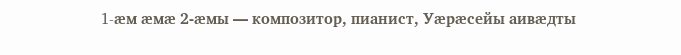1-æм æмæ 2-æмы — композитор, пианист, Уæрæсейы аивæдты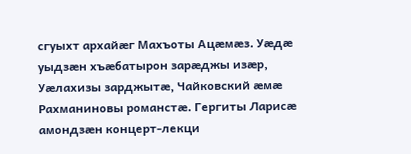сгуыхт архайæг Махъоты Ацæмæз. Уæдæ уыдзæн хъæбатырон зарæджы изæр, Уæлахизы зарджытæ, Чайковский æмæ Рахманиновы романстæ. Гергиты Ларисæ амондзæн концерт-лекци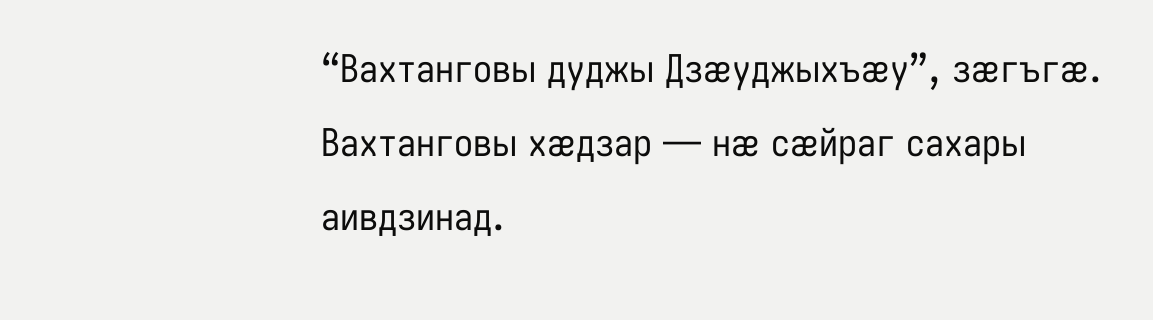“Вахтанговы дуджы Дзæуджыхъæу”, зæгъгæ. Вахтанговы хæдзар — нæ сæйраг сахары аивдзинад.